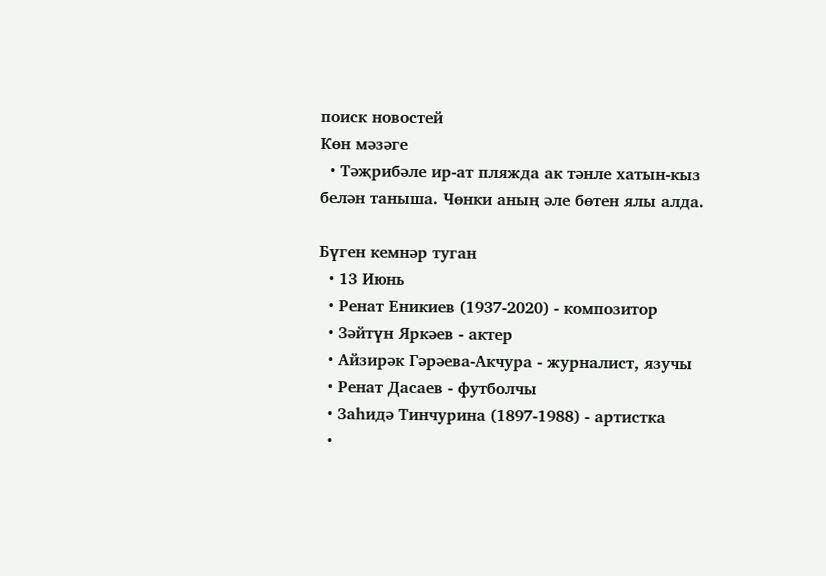поиск новостей
Көн мәзәге
  • Тәҗрибәле ир-ат пляжда ак тәнле хатын-кыз белән таныша. Чөнки аның әле бөтен ялы алда.

Бүген кемнәр туган
  • 13 Июнь
  • Ренат Еникиев (1937-2020) - композитор
  • Зәйтүн Яркәев - актер
  • Айзирәк Гәрәева-Акчура - журналист, язучы
  • Ренат Дасаев - футболчы
  • Заһидә Тинчурина (1897-1988) - артистка
  •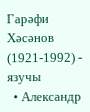Гарәфи Хәсәнов (1921-1992) - язучы
  • Александр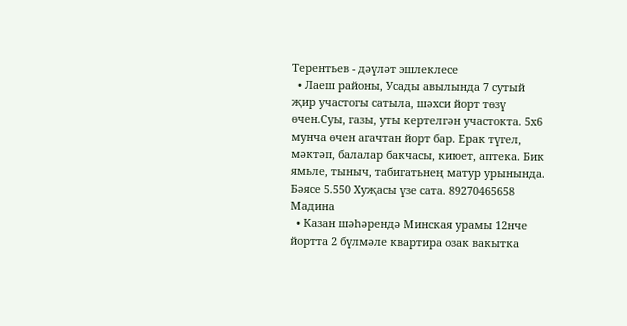Терентьев - дәүләт эшлеклесе
  • Лаеш районы, Усады авылында 7 сутый җир участогы сатыла, шәхси йорт төзү өчен.Суы, газы, уты кертелгән участокта. 5х6 мунча өчен агачтан йорт бар. Ерак түгел, мәктәп, балалар бакчасы, киюет, аптека. Бик ямьле, тыныч, табигатьнең матур урынында. Бәясе 5.550 Хуҗасы үзе сата. 89270465658 Мадина
  • Казан шәһәрендә Минская урамы 12нче йортта 2 бүлмәле квартира озак вакытка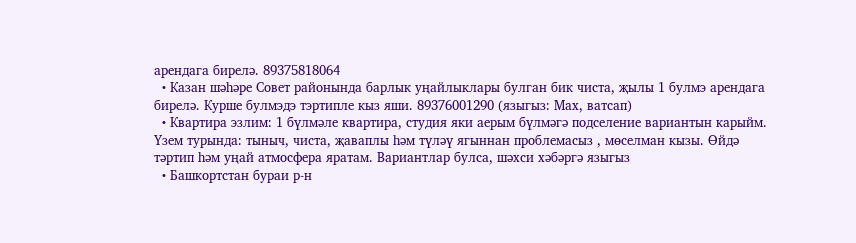арендага бирелә. 89375818064
  • Казан шәһәре Совет районында барлык уңайлыклары булган бик чиста, җылы 1 булмэ арендага бирелә. Курше булмэдэ тэртипле кыз яши. 89376001290 (языгыз: Мах, ватсап)
  • Квартира эзлим: 1 бүлмәле квартира, студия яки аерым бүлмәгә подселение вариантын карыйм. Үзем турында: тыныч, чиста, җаваплы һәм түләү ягыннан проблемасыз , мөселман кызы. Өйдә тәртип һәм уңай атмосфера яратам. Вариантлар булса, шәхси хәбәргә языгыз
  • Башкортстан бураи р-н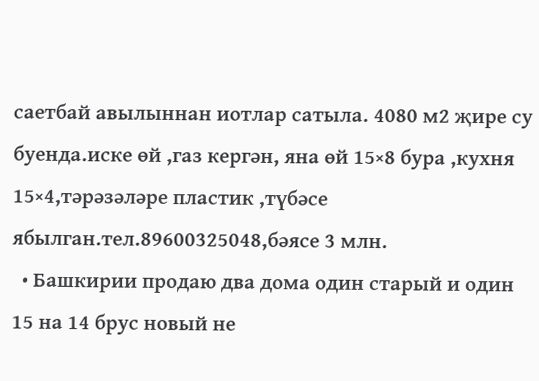саетбай авылыннан иотлар сатыла. 4080 м2 җире су буенда.иске өй ,газ кергән, яна өй 15×8 бура ,кухня 15×4,тәрәзәләре пластик ,түбәсе ябылган.тел.89600325048,бәясе 3 млн.
  • Башкирии продаю два дома один старый и один 15 на 14 брус новый не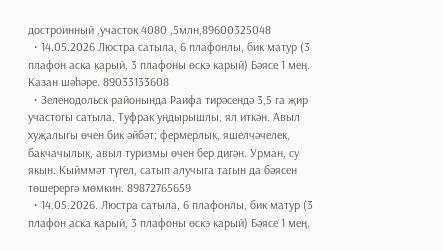достроинный ,участок 4080 ,5млн,89600325048
  • 14.05.2026 Люстра сатыла, 6 плафонлы, бик матур (3 плафон аска карый, 3 плафоны өскэ карый) Бәясе 1 мең. Казан шәһәре. 89033133608
  • Зеленодольск районында Раифа тирәсендә 3,5 га җир участогы сатыла. Туфрак уңдырышлы, ял иткән. Авыл хуҗалыгы өчен бик әйбәт: фермерлык, яшелчәчелек, бакчачылык, авыл туризмы өчен бер дигән. Урман, су якын. Кыйммәт түгел, сатып алучыга тагын да бәясен төшерергә мөмкин. 89872765659
  • 14.05.2026. Люстра сатыла, 6 плафонлы, бик матур (3 плафон аска карый, 3 плафоны өскэ карый) Бәясе 1 мең.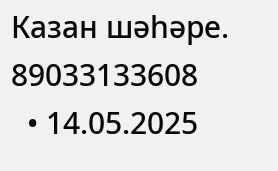Казан шәһәре. 89033133608
  • 14.05.2025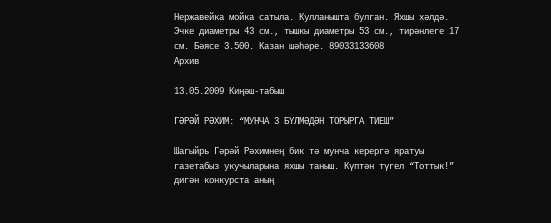Нержавейка мойка сатыла. Кулланышта булган. Яхшы хәлдә. Эчке диаметры 43 см., тышкы диаметры 53 см., тирәнлеге 17 см. Бәясе 3.500. Казан шәһәре. 89033133608
Архив

13.05.2009 Киңәш-табыш

ГӘРӘЙ РӘХИМ: “МУНЧА 3 БҮЛМӘДӘН ТОРЫРГА ТИЕШ”

Шагыйрь Гәрәй Рәхимнең бик тә мунча керергә яратуы газетабыз укучыларына яхшы таныш. Күптән түгел “Тоттык!” дигән конкурста аның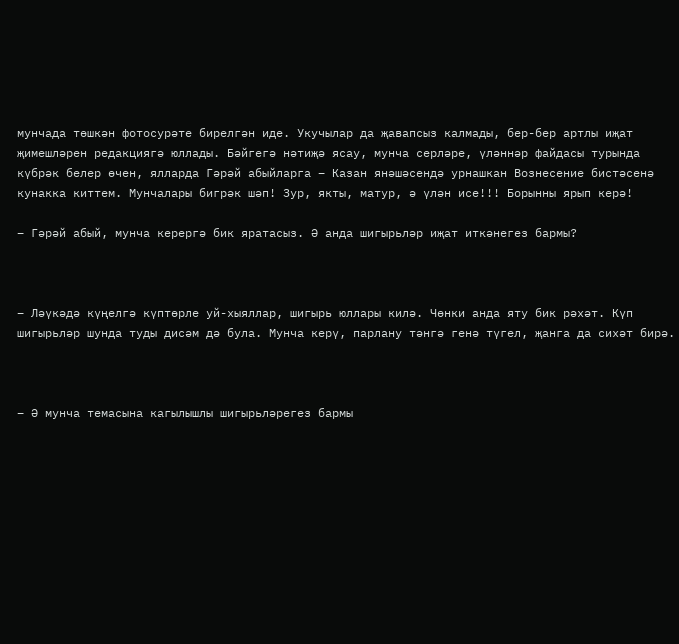мунчада төшкән фотосурәте бирелгән иде. Укучылар да җавапсыз калмады, бер-бер артлы иҗат җимешләрен редакциягә юллады. Бәйгегә нәтиҗә ясау, мунча серләре, үләннәр файдасы турында күбрәк белер өчен, ялларда Гәрәй абыйларга – Казан янәшәсендә урнашкан Вознесение бистәсенә кунакка киттем. Мунчалары бигрәк шәп! Зур, якты, матур, ә үлән исе!!! Борынны ярып керә!

– Гәрәй абый, мунча керергә бик яратасыз. Ә анда шигырьләр иҗат иткәнегез бармы?



– Ләүкәдә күңелгә күптөрле уй-хыяллар, шигырь юллары килә. Чөнки анда яту бик рәхәт. Күп шигырьләр шунда туды дисәм дә була. Мунча керү, парлану тәнгә генә түгел, җанга да сихәт бирә.



– Ә мунча темасына кагылышлы шигырьләрегез бармы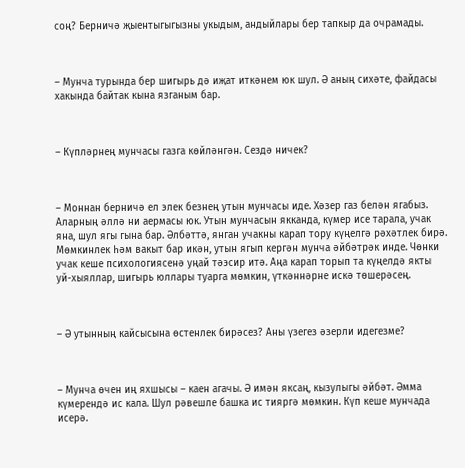соң? Берничә җыентыгыгызны укыдым, андыйлары бер тапкыр да очрамады.



– Мунча турында бер шигырь дә иҗат иткәнем юк шул. Ә аның сихәте, файдасы хакында байтак кына язганым бар.



– Күпләрнең мунчасы газга көйләнгән. Сездә ничек?



– Моннан берничә ел элек безнең утын мунчасы иде. Хәзер газ белән ягабыз. Аларның әллә ни аермасы юк. Утын мунчасын якканда, күмер исе тарала, учак яна, шул ягы гына бар. Әлбәттә, янган учакны карап тору күңелгә рәхәтлек бирә. Мөмкинлек һәм вакыт бар икән, утын ягып кергән мунча әйбәтрәк инде. Чөнки учак кеше психологиясенә уңай тәэсир итә. Аңа карап торып та күңелдә якты уй-хыяллар, шигырь юллары туарга мөмкин, үткәннәрне искә төшерәсең.



– Ә утынның кайсысына өстенлек бирәсез? Аны үзегез әзерли идегезме?



– Мунча өчен иң яхшысы – каен агачы. Ә имән яксаң, кызулыгы әйбәт. Әмма күмерендә ис кала. Шул рәвешле башка ис тияргә мөмкин. Күп кеше мунчада исерә.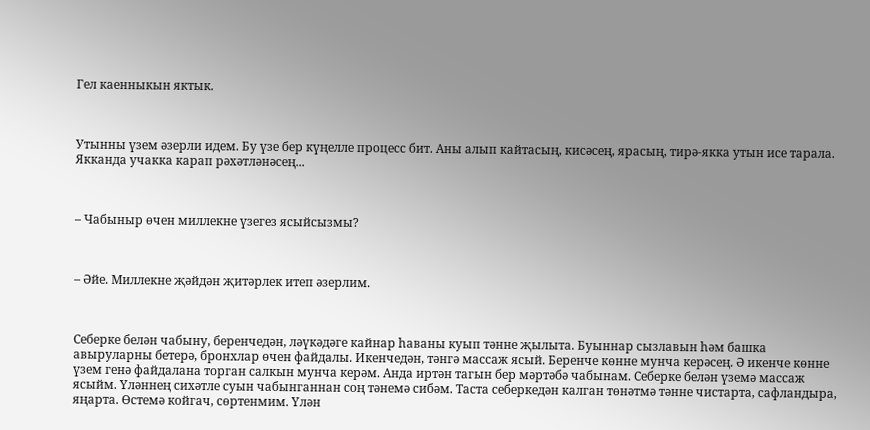Гел каенныкын яктык.



Утынны үзем әзерли идем. Бу үзе бер күңелле процесс бит. Аны алып кайтасың, кисәсең, ярасың, тирә-якка утын исе тарала. Якканда учакка карап рәхәтләнәсең...



– Чабыныр өчен миллекне үзегез ясыйсызмы?



– Әйе. Миллекне җәйдән җитәрлек итеп әзерлим.



Себерке белән чабыну, беренчедән, ләүкәдәге кайнар һаваны куып тәнне җылыта. Буыннар сызлавын һәм башка авыруларны бетерә, бронхлар өчен файдалы. Икенчедән, тәнгә массаж ясый. Беренче көнне мунча керәсең. Ә икенче көнне  үзем генә файдалана торган салкын мунча керәм. Анда иртән тагын бер мәртәбә чабынам. Себерке белән үземә массаж ясыйм. Үләннең сихәтле суын чабынганнан соң тәнемә сибәм. Таста себеркедән калган төнәтмә тәнне чистарта, сафландыра, яңарта. Өстемә койгач, сөртенмим. Үлән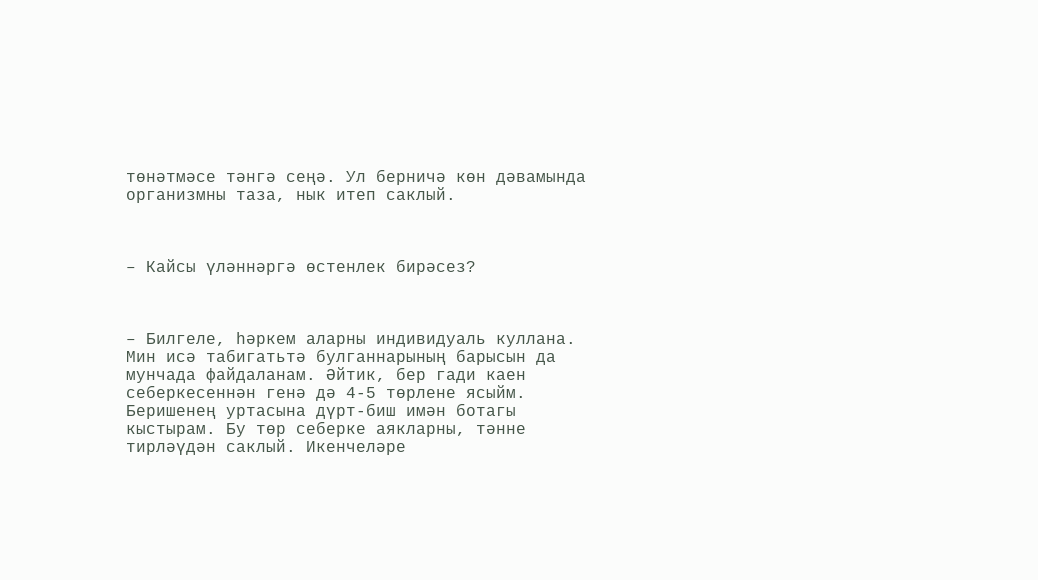төнәтмәсе тәнгә сеңә. Ул берничә көн дәвамында организмны таза, нык итеп саклый.



– Кайсы үләннәргә өстенлек бирәсез?



– Билгеле, һәркем аларны индивидуаль куллана. Мин исә табигатьтә булганнарының барысын да мунчада файдаланам. Әйтик, бер гади каен себеркесеннән генә дә 4-5 төрлене ясыйм. Беришенең уртасына дүрт-биш имән ботагы кыстырам. Бу төр себерке аякларны, тәнне тирләүдән саклый. Икенчеләре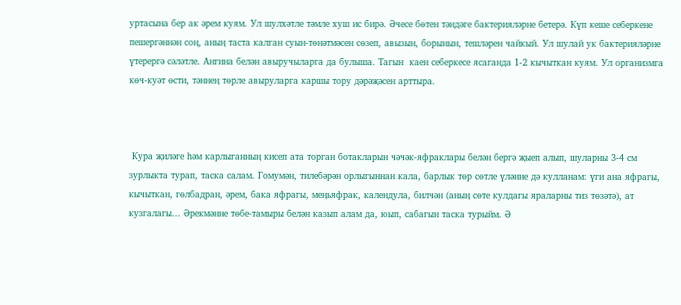уртасына бер ак әрем куям. Ул шулхәтле тәмле хуш ис бирә. Әчесе бөтен тәндәге бактерияләрне бетерә. Күп кеше себеркене пешергәннән соң, аның таста калган суын-төнәтмәсен сөзеп, авызын, борынын, тешләрен чайкый. Ул шулай ук бактерияләрне үтерергә сәләтле. Ангина белән авыручыларга да булыша. Тагын  каен себеркесе ясаганда 1-2 кычыткан куям. Ул организмга көч-куәт өсти, тәннең төрле авыруларга каршы тору дәрәҗәсен арттыра.



 Кура җиләге һәм карлыганның кисеп ата торган ботакларын чәчәк-яфраклары белән бергә җыеп алып, шуларны 3-4 см зурлыкта турап, таска салам. Гомумән, тилебәрән орлыгыннан кала, барлык төр сөтле үләнне дә кулланам: үги ана яфрагы, кычыткан, гөлбадран, әрем, бака яфрагы, меңьяфрак, календула, билчән (аның сөте кулдагы яраларны тиз төзәтә), ат кузгалагы... Әрекмәнне төбе-тамыры белән казып алам да, юып, сабагын таска турыйм. Ә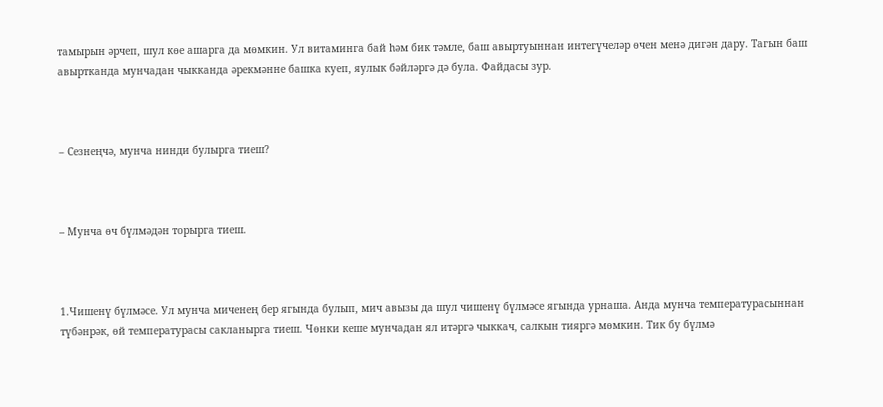тамырын әрчеп, шул көе ашарга да мөмкин. Ул витаминга бай һәм бик тәмле, баш авыртуыннан интегүчеләр өчен менә дигән дару. Тагын баш авыртканда мунчадан чыкканда әрекмәнне башка куеп, яулык бәйләргә дә була. Файдасы зур.



– Cезнеңчә, мунча нинди булырга тиеш?



– Мунча өч бүлмәдән торырга тиеш.



1.Чишенү бүлмәсе. Ул мунча миченең бер ягында булып, мич авызы да шул чишенү бүлмәсе ягында урнаша. Анда мунча температурасыннан түбәнрәк, өй температурасы сакланырга тиеш. Чөнки кеше мунчадан ял итәргә чыккач, салкын тияргә мөмкин. Тик бу бүлмә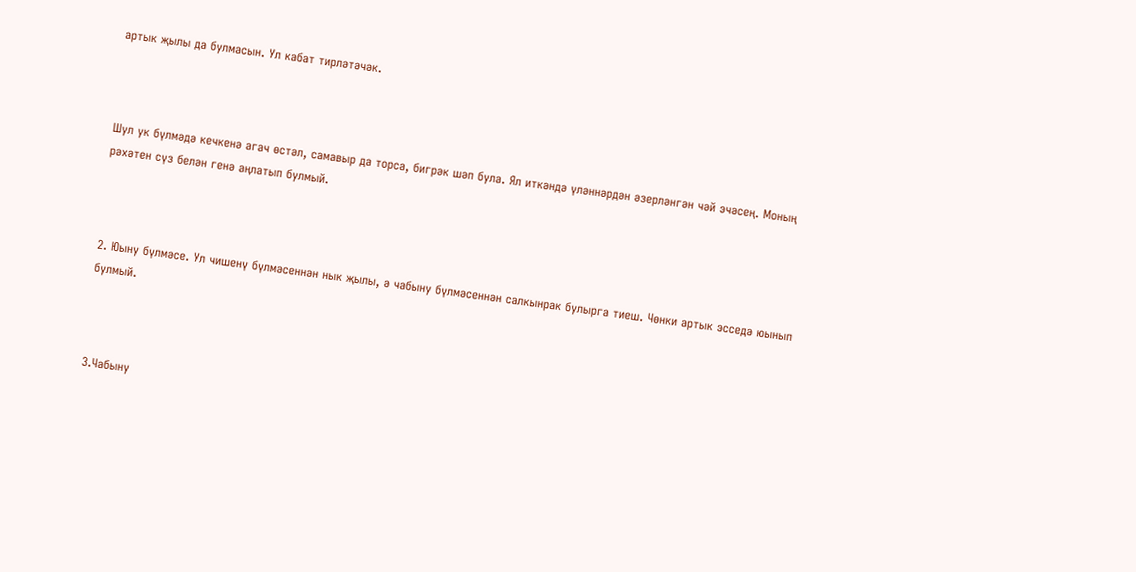артык җылы да булмасын. Ул кабат тирләтәчәк.



Шул ук бүлмәдә кечкенә агач өстәл, самавыр да торса, бигрәк шәп була. Ял иткәндә үләннәрдән әзерләнгән чәй эчәсең. Моның рәхәтен сүз белән генә аңлатып булмый.



2. Юыну бүлмәсе. Ул чишенү бүлмәсеннән нык җылы, ә чабыну бүлмәсеннән салкынрак булырга тиеш. Чөнки артык эсседә юынып булмый.



3.Чабыну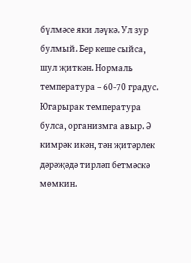бүлмәсе яки ләүкә. Ул зур булмый. Бер кеше сыйса, шул җиткән. Нормаль температура – 60-70 градус. Югарырак температура булса, организмга авыр. Ә кимрәк икән, тән җитәрлек дәрәҗәдә тирләп бетмәскә мөмкин.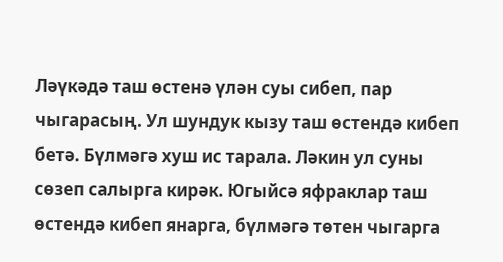Ләүкәдә таш өстенә үлән суы сибеп, пар чыгарасың. Ул шундук кызу таш өстендә кибеп бетә. Бүлмәгә хуш ис тарала. Ләкин ул суны сөзеп салырга кирәк. Югыйсә яфраклар таш өстендә кибеп янарга, бүлмәгә төтен чыгарга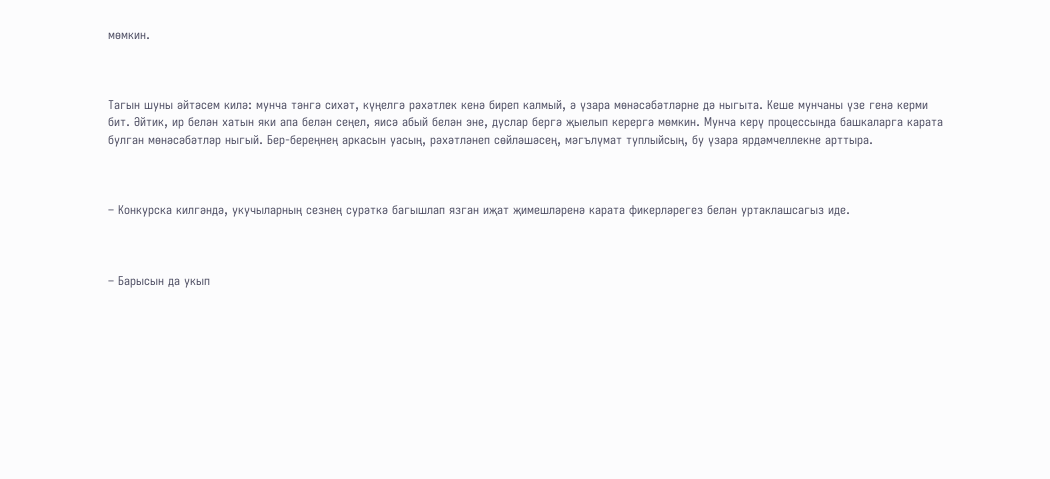мөмкин.



Тагын шуны әйтәсем килә: мунча тәнгә сихәт, күңелгә рәхәтлек кенә биреп калмый, ә үзара мөнәсәбәтләрне дә ныгыта. Кеше мунчаны үзе генә керми бит. Әйтик, ир белән хатын яки апа белән сеңел, яисә абый белән эне, дуслар бергә җыелып керергә мөмкин. Мунча керү процессында башкаларга карата булган мөнәсәбәтләр ныгый. Бер-береңнең аркасын уасың, рәхәтләнеп сөйләшәсең, мәгълүмат туплыйсың, бу үзара ярдәмчеллекне арттыра.



– Конкурска килгәндә, укучыларның сезнең сурәткә багышлап язган иҗат җимешләренә карата фикерләрегез белән уртаклашсагыз иде.



– Барысын да укып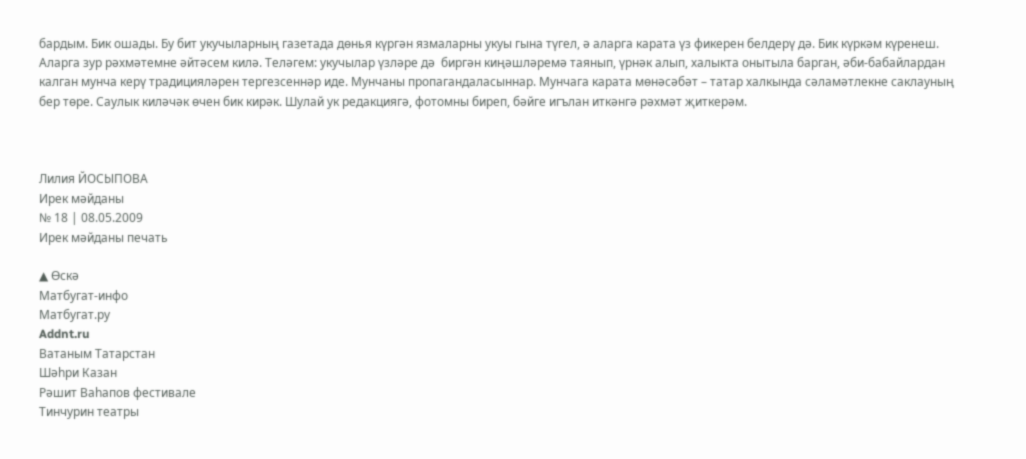бардым. Бик ошады. Бу бит укучыларның газетада дөнья күргән язмаларны укуы гына түгел, ә аларга карата үз фикерен белдерү дә. Бик күркәм күренеш. Аларга зур рәхмәтемне әйтәсем килә. Теләгем: укучылар үзләре дә  биргән киңәшләремә таянып, үрнәк алып, халыкта онытыла барган, әби-бабайлардан калган мунча керү традицияләрен тергезсеннәр иде. Мунчаны пропагандаласыннар. Мунчага карата мөнәсәбәт – татар халкында сәламәтлекне саклауның бер төре. Саулык киләчәк өчен бик кирәк. Шулай ук редакциягә, фотомны биреп, бәйге игълан иткәнгә рәхмәт җиткерәм.



Лилия ЙОСЫПОВА
Ирек мәйданы
№ 18 | 08.05.2009
Ирек мәйданы печать

▲ Өскә
Матбугат-инфо
Матбугат.ру
Addnt.ru
Ватаным Татарстан
Шәһри Казан
Рәшит Ваһапов фестивале
Тинчурин театры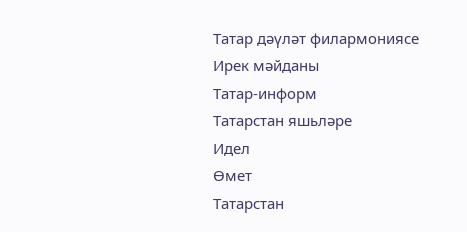Татар дәүләт филармониясе
Ирек мәйданы
Татар-информ
Татарстан яшьләре
Идел
Өмет
Татарстан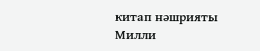китап нәшрияты
Милли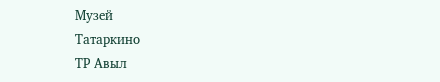Музей
Татаркино
ТР Авыл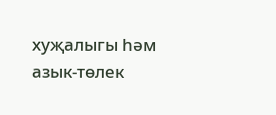хуҗалыгы һәм азык-төлек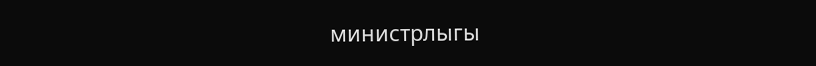министрлыгы